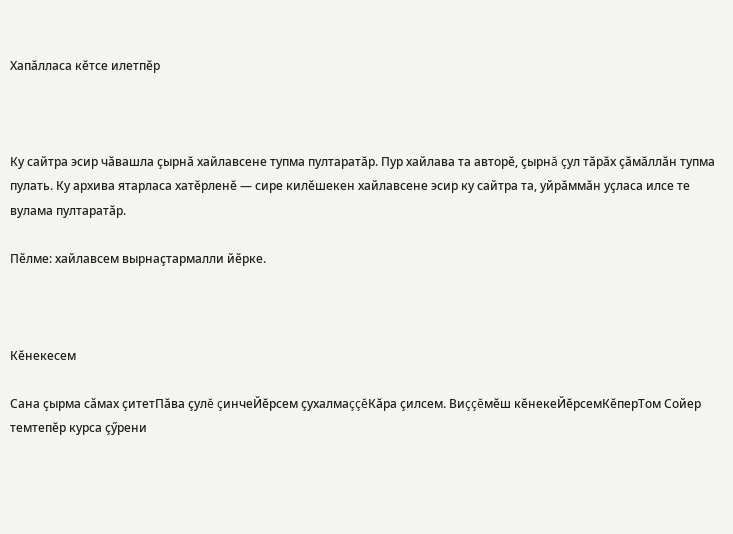Хапăлласа кĕтсе илетпĕр



Ку сайтра эсир чăвашла çырнă хайлавсене тупма пултаратăр. Пур хайлава та авторĕ, çырнă çул тăрăх çăмăллăн тупма пулать. Ку архива ятарласа хатĕрленĕ — сире килĕшекен хайлавсене эсир ку сайтра та, уйрăммăн уçласа илсе те вулама пултаратăр.

Пӗлме: хайлавсем вырнаҫтармалли йӗрке.



Кĕнекесем

Сана ҫырма сӑмах ҫитетПăва çулĕ çинчеЙĕрсем çухалмаççĕКăра çилсем. Виççĕмĕш кĕнекеЙĕрсемКĕперТом Сойер темтепĕр курса çӳрени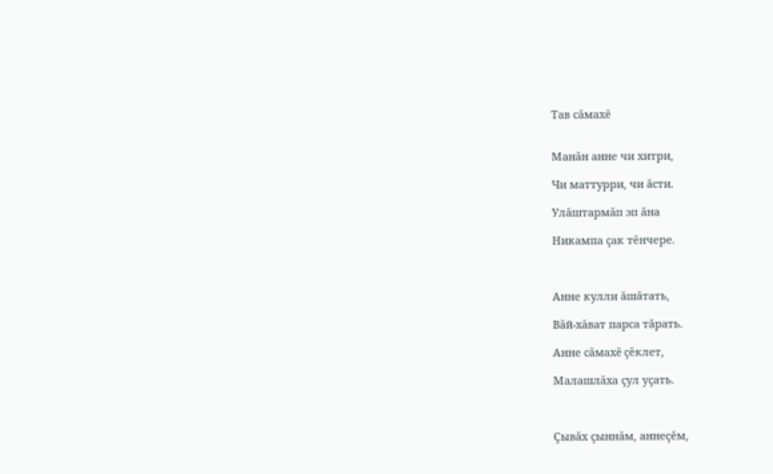Тав сăмахĕ


Манăн анне чи хитри,

Чи маттурри, чи ăсти.

Улăштармăп эп ăна

Никампа çак тĕнчере.



Анне кулли ăшăтать,

Вăй-хăват парса тăрать.

Анне сăмахĕ çĕклет,

Малашлăха çул уçать.



Çывăх çыннăм, аннеçĕм,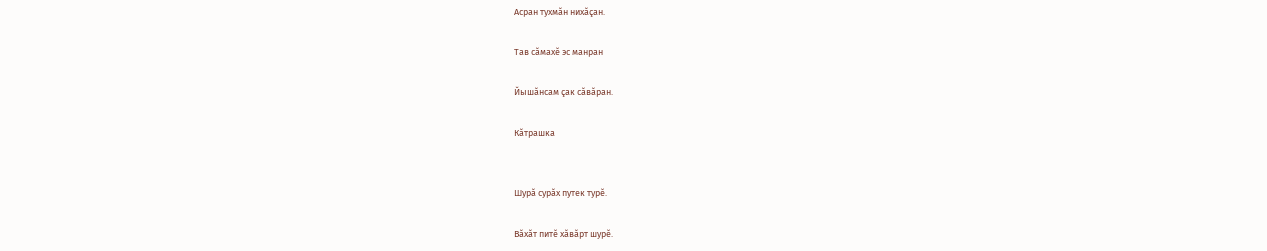Асран тухмăн нихăçан.

Тав сăмахĕ эс манран

Йышăнсам çак сăвăран.

Кăтрашка


Шурă сурăх путек турĕ.

Вăхăт питĕ хăвăрт шурĕ.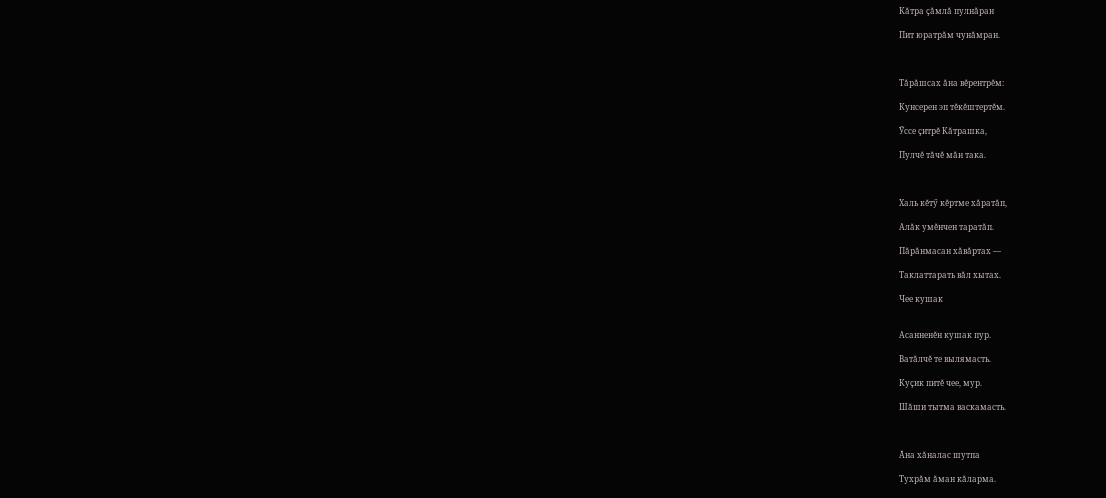Кăтра çăмлă пулнăран

Пит юратрăм чунăмран.



Тăрăшсах ăна вĕрентрĕм:

Кунсерен эп тĕкĕштертĕм.

Ӳссе çитрĕ Кăтрашка,

Пулчĕ тăчĕ мăн така.



Халь кĕтӳ кĕртме хăратăп,

Алăк умĕнчен таратăп.

Пăрăнмасан хăвăртах —

Таклаттарать вăл хытах.

Чее кушак


Асанненĕн кушак пур.

Ватăлчĕ те вылямасть.

Куçик питĕ чее, мур.

Шăши тытма васкамасть.



Ăна хăналас шутпа

Тухрăм ăман кăларма.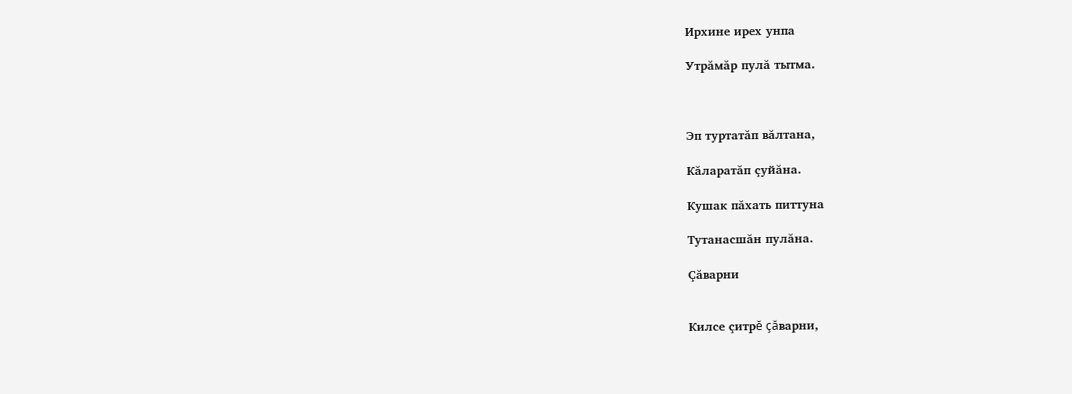Ирхине ирех унпа

Утрăмăр пулă тытма.



Эп туртатăп вăлтана,

Кăларатăп çуйăна.

Кушак пăхать питтуна

Тутанасшăн пулăна.

Çăварни


Килсе çитрĕ çăварни,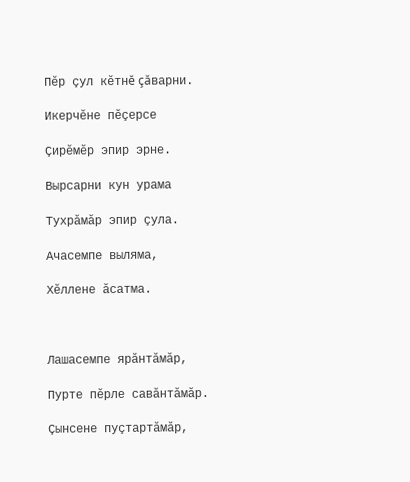Пĕр çул кĕтнĕ çăварни.

Икерчĕне пĕçерсе

Çирĕмĕр эпир эрне.

Вырсарни кун урама

Тухрăмăр эпир çула.

Ачасемпе выляма,

Хĕллене ăсатма.



Лашасемпе ярăнтăмăр,

Пурте пĕрле савăнтăмăр.

Çынсене пуçтартăмăр,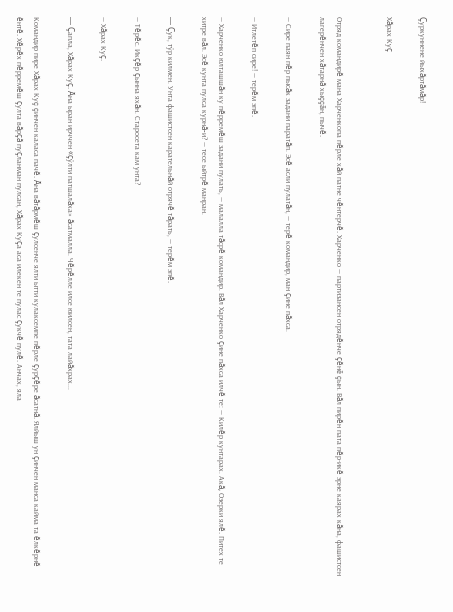Çуркуннене йыхăртăмăр!

Хăрах Куç


Отряд командирĕ мана Харченкопа пĕрле хăй патне чĕнтерчĕ. Харченко — партизансен отрядĕнче çĕнĕ çын. Вăл пирĕн пата пĕр-икĕ эрне каярах кăна, фашистсен лагерĕнчен хăтарнă хыççăн, пычĕ.

— Сире паян пĕр пысăк задани паратăп. Эсĕ асли пулатăн, — терĕ командир, ман çине пăхса.

— Итлетĕп сире! — терĕм эпĕ.

— Харченко юлташшăн ку пĕрремĕш задани пулать, — малалла тăсрĕ командир. Вăл Харченко çине пăхса илчĕ те: — Килĕр кунтарах. Акă, Озерки ялĕ. Питех те хитре вăл. Эсĕ кунта пулса курнă-и? — тесе ыйтрĕ манран.

— Çук, тӳр килмен. Унта фашистсен карательнăй отрячĕ тăрать, — терĕм эпĕ.

— Тĕрĕс. Икçĕр çынна яхăн. Старосета кам унта?

— Хăрах Куç.

— Çапла, Хăрах Куç. Ăна ыран ирччен «çӳлти патшалăха» ăсатмалла. Чĕрĕлле илсе юилсен, тата лайăхрах...

Командир пире Хăрах Куç çинчен каласа пачĕ. Ăна вăтăрмĕш çулсенче ялти ытти кулаксемпе пĕрле çурçĕре ăсатнă. Ялйыш ун çинчен манса кайма та ĕлкĕрнĕ ĕнтĕ. Хĕрĕх пĕрремĕш çулта вăрçă пуçланман пулсан, Хăрах Куçа аса илекен те пулас çукчĕ пулĕ. Анчах, яла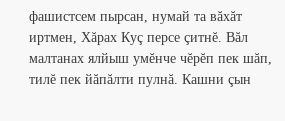фашистсем пырсан, нумай та вăхăт иртмен, Хăрах Куç персе çитнĕ. Вăл малтанах ялйыш умĕнче чĕрĕп пек шăп, тилĕ пек йăпăлти пулнă. Кашни çын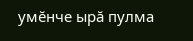умĕнче ырă пулма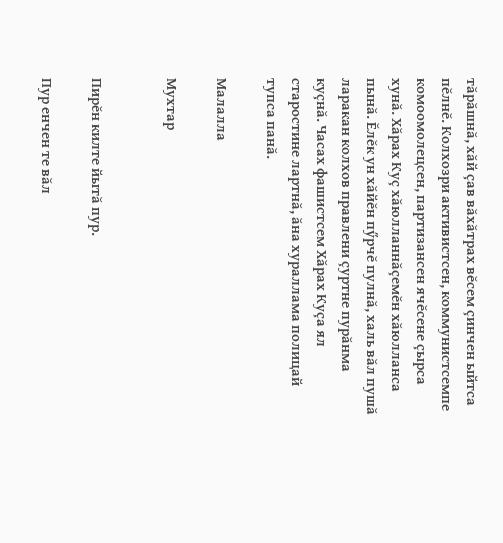тăрăшнă, хăй çав вăхăтрах вĕсем çинчен ыйтса пĕлнĕ. Колхозри активистсен, коммунистсемпе комоомолецсен, партизансен ячĕсене çырса хунă. Хăрах Куç хăюлланнăçемĕн хăюлланса пынă. Ĕлĕк ун хăйĕн пӳрчĕ пулнă, халь вăл пушă ларакан колхов правлени çуртне пурăнма куçнă. Часах фашистсем Хăрах Куçа ял старостине лартнă, ăна хураллама полицай тупса панă.

Малалла

Мухтар


Пирĕн килте йытă пур.

Пур енчен те вăл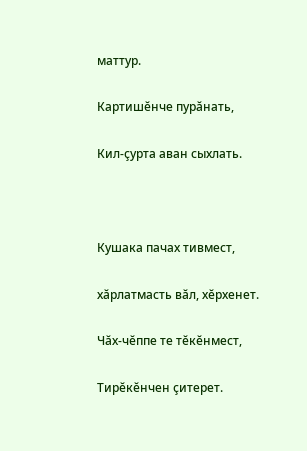маттур.

Картишĕнче пурăнать,

Кил-çурта аван сыхлать.



Кушака пачах тивмест,

хăрлатмасть вăл, хĕрхенет.

Чăх-чĕппе те тĕкĕнмест,

Тирĕкĕнчен çитерет.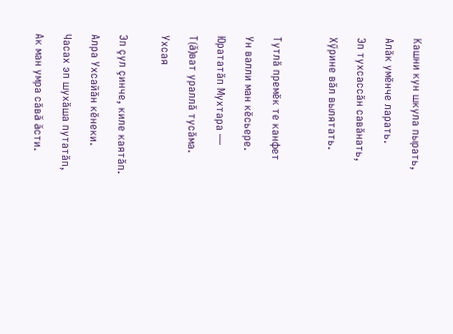Кашни кун шкула пырать,

Алăк умĕнче ларать.

Эп тухсассăн савăнать,

Хӳрине вăл вылятать.



Тутлă премĕк те канфет

Ун валли ман кĕсьере.

Юрататăп Мухтара —

Т(ă)ват ураллă тусăма.

Ухсая


Эп çул çинче, киле каятăп.

Алра Ухсайăн кĕнеки.

Часах эп шухăша путатăп,

Ак ман умра сăвă ăсти.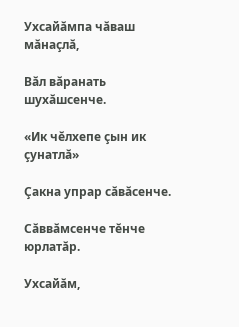Ухсайăмпа чăваш мăнаçлă,

Вăл вăранать шухăшсенче.

«Ик чĕлхепе çын ик çунатлă»

Çакна упрар сăвăсенче.

Сăввăмсенче тĕнче юрлатăр.

Ухсайăм,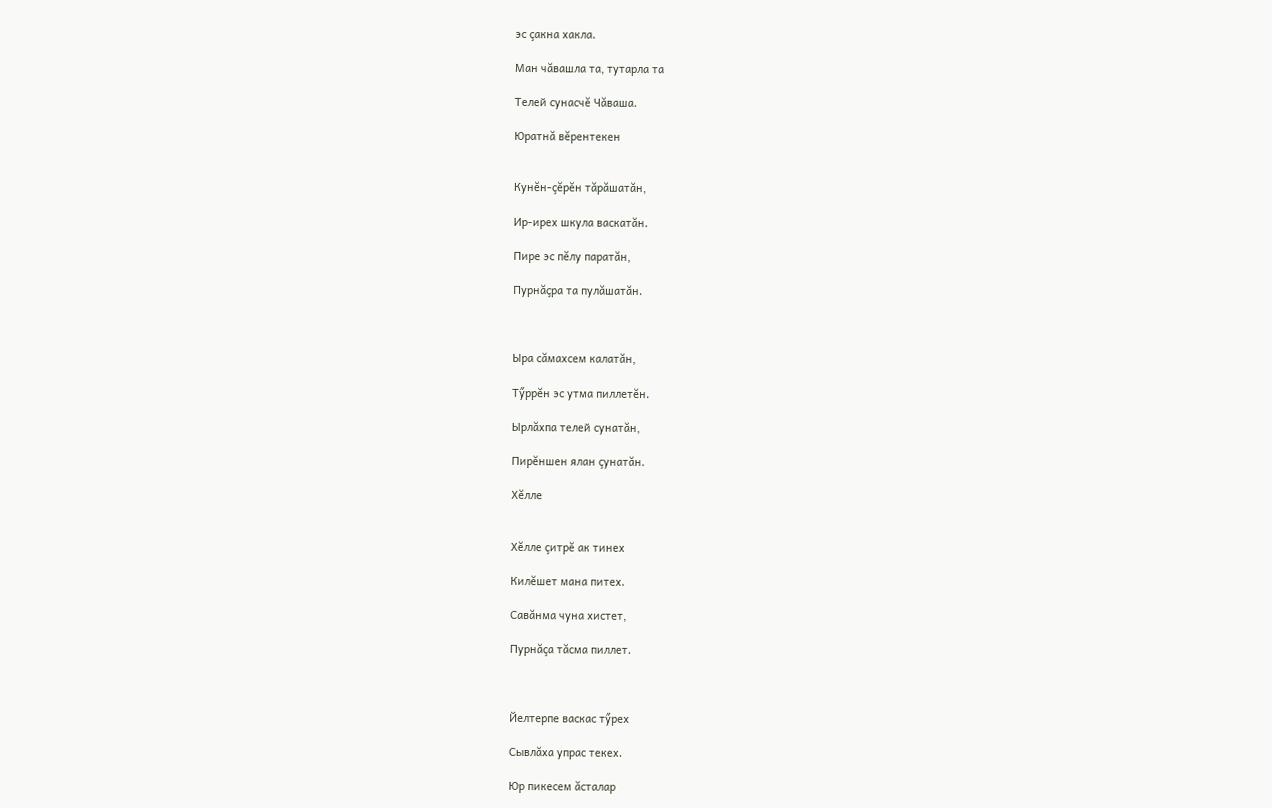эс çакна хакла.

Ман чăвашла та, тутарла та

Телей сунасчĕ Чăваша.

Юратнă вĕрентекен


Кунĕн-çĕрĕн тăрăшатăн,

Ир-ирех шкула васкатăн.

Пире эс пĕлу паратăн,

Пурнăçра та пулăшатăн.



Ыра сăмахсем калатăн,

Тӳррĕн эс утма пиллетĕн.

Ырлăхпа телей сунатăн,

Пирĕншен ялан çунатăн.

Хĕлле


Хĕлле çитрĕ ак тинех

Килĕшет мана питех.

Савăнма чуна хистет,

Пурнăçа тăсма пиллет.



Йелтерпе васкас тӳрех

Сывлăха упрас текех.

Юр пикесем ăсталар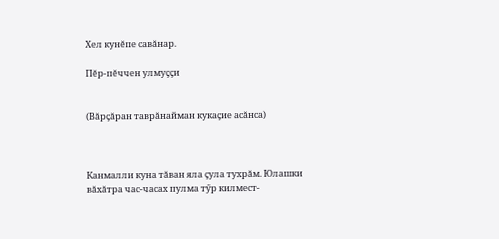Хел кунĕпе савăнар.

Пĕр-пĕччен улмуççи


(Вăрçăран таврăнайман кукаçие асăнса)



Канмалли куна тăван яла çула тухрăм. Юлашки вăхăтра час-часах пулма тӳр килмест-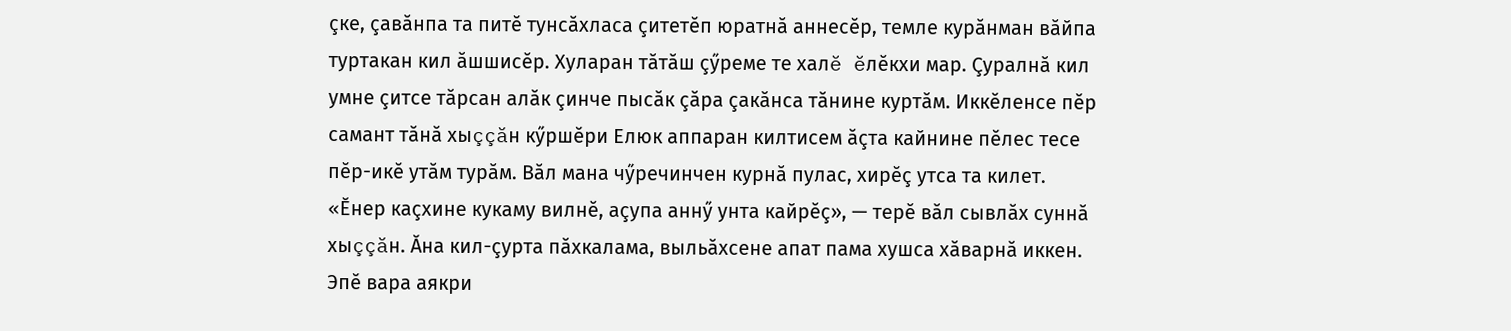çке, çавăнпа та питĕ тунсăхласа çитетĕп юратнă аннесĕр, темле курăнман вăйпа туртакан кил ăшшисĕр. Хуларан тăтăш çӳреме те халĕ ĕлĕкхи мар. Çуралнă кил умне çитсе тăрсан алăк çинче пысăк çăра çакăнса тăнине куртăм. Иккĕленсе пĕр самант тăнă хыççăн кӳршĕри Елюк аппаран килтисем ăçта кайнине пĕлес тесе пĕр-икĕ утăм турăм. Вăл мана чӳречинчен курнă пулас, хирĕç утса та килет. «Ĕнер каçхине кукаму вилнĕ, аçупа аннӳ унта кайрĕç», — терĕ вăл сывлăх суннă хыççăн. Ăна кил-çурта пăхкалама, выльăхсене апат пама хушса хăварнă иккен. Эпĕ вара аякри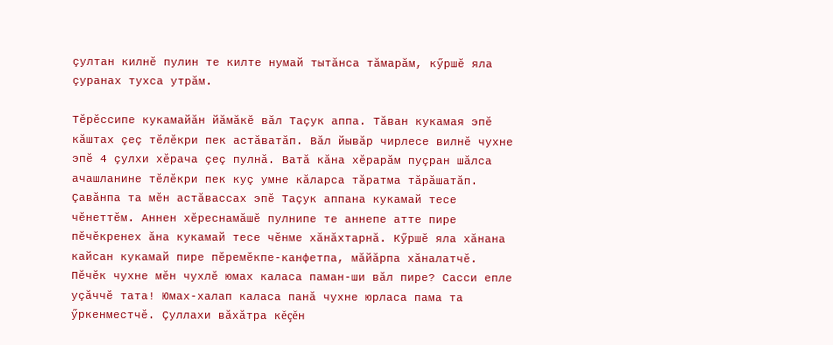çултан килнĕ пулин те килте нумай тытăнса тăмарăм, кӳршĕ яла çуранах тухса утрăм.

Тĕрĕссипе кукамайăн йăмăкĕ вăл Таçук аппа. Тăван кукамая эпĕ кăштах çеç тĕлĕкри пек астăватăп. Вăл йывăр чирлесе вилнĕ чухне эпĕ 4 çулхи хĕрача çеç пулнă. Ватă кăна хĕрарăм пуçран шăлса ачашланине тĕлĕкри пек куç умне кăларса тăратма тăрăшатăп. Çавăнпа та мĕн астăвассах эпĕ Таçук аппана кукамай тесе чĕнеттĕм. Аннен хĕреснамăшĕ пулнипе те аннепе атте пире пĕчĕкренех ăна кукамай тесе чĕнме хăнăхтарнă. Кӳршĕ яла хăнана кайсан кукамай пире пĕремĕкпе-канфетпа, мăйăрпа хăналатчĕ. Пĕчĕк чухне мĕн чухлĕ юмах каласа паман-ши вăл пире? Сасси епле уçăччĕ тата! Юмах-халап каласа панă чухне юрласа пама та ӳркенместчĕ. Çуллахи вăхăтра кĕçĕн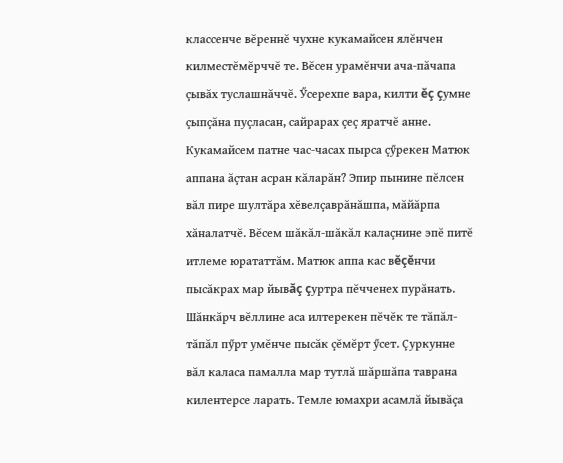классенче вĕреннĕ чухне кукамайсен ялĕнчен килместĕмĕрччĕ те. Вĕсен урамĕнчи ача-пăчапа çывăх туслашнăччĕ. Ӳсерехпе вара, килти ĕç çумне çыпçăна пуçласан, сайрарах çеç яратчĕ анне. Кукамайсем патне час-часах пырса çӳрекен Матюк аппана ăçтан асран кăларăн? Эпир пынине пĕлсен вăл пире шултăра хĕвелçаврăнăшпа, мăйăрпа хăналатчĕ. Вĕсем шăкăл-шăкăл калаçнине эпĕ питĕ итлеме юрататтăм. Матюк аппа кас вĕçĕнчи пысăкрах мар йывăç çуртра пĕчченех пурăнать. Шăнкăрч вĕллине аса илтерекен пĕчĕк те тăпăл-тăпăл пӳрт умĕнче пысăк çĕмĕрт ӳсет. Çуркунне вăл каласа памалла мар тутлă шăршăпа таврана килентерсе ларать. Темле юмахри асамлă йывăçа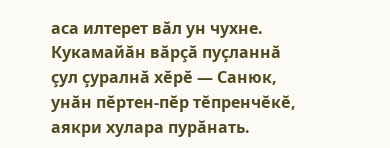аса илтерет вăл ун чухне. Кукамайăн вăрçă пуçланнă çул çуралнă хĕрĕ — Санюк, унăн пĕртен-пĕр тĕпренчĕкĕ, аякри хулара пурăнать.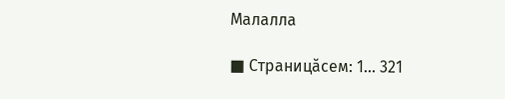Малалла

■ Страницăсем: 1... 321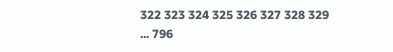322 323 324 325 326 327 328 329 ... 796